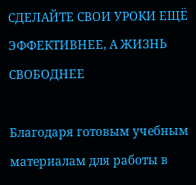СДЕЛАЙТЕ СВОИ УРОКИ ЕЩЁ ЭФФЕКТИВНЕЕ, А ЖИЗНЬ СВОБОДНЕЕ

Благодаря готовым учебным материалам для работы в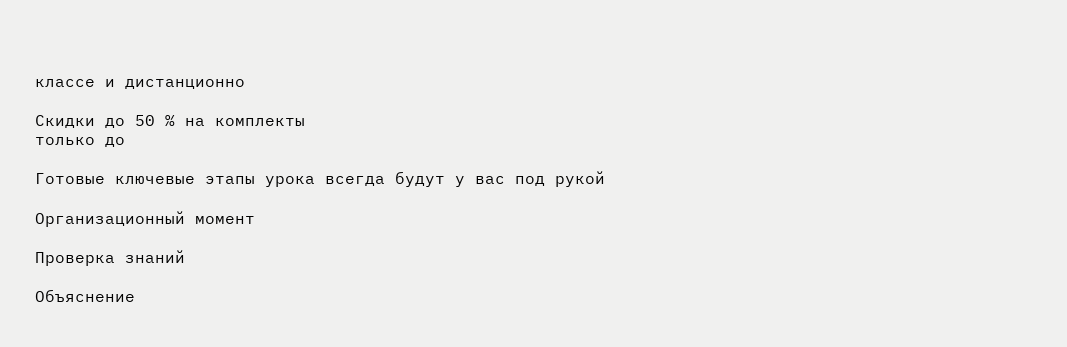классе и дистанционно

Скидки до 50 % на комплекты
только до

Готовые ключевые этапы урока всегда будут у вас под рукой

Организационный момент

Проверка знаний

Объяснение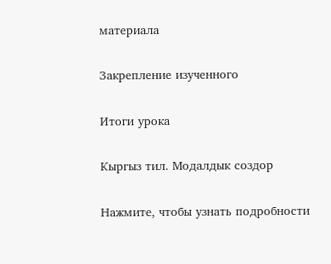материала

Закрепление изученного

Итоги урока

Кыргыз тил. Модалдык создор

Нажмите, чтобы узнать подробности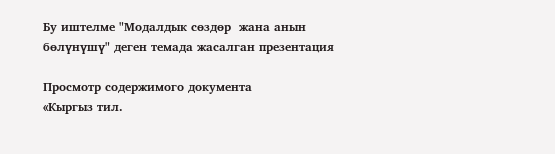Бу иштелме "Модалдык сөздөр  жана анын бөлүнүшү" деген темада жасалган презентация

Просмотр содержимого документа
«Кыргыз тил.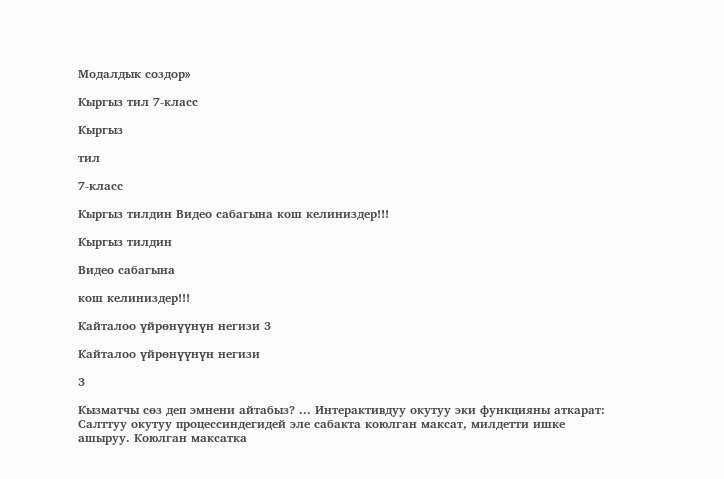Модалдык создор»

Кыргыз тил 7-класс

Кыргыз

тил

7-класс

Кыргыз тилдин Видео сабагына кош келиниздер!!!

Кыргыз тилдин

Видео сабагына

кош келиниздер!!!

Кайталоо үйрөнүүнүн негизи 3

Кайталоо үйрөнүүнүн негизи

3

Кызматчы сөз деп эмнени айтабыз? ... Интерактивдуу окутуу эки функцияны аткарат: Салттуу окутуу процессиндегидей эле сабакта коюлган максат, милдетти ишке ашыруу. Коюлган максатка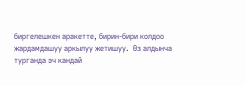биргелешкен аракетте, бирин-бири колдоо жардамдашуу аркылуу жетишуу.  Өз алдынча турганда эч кандай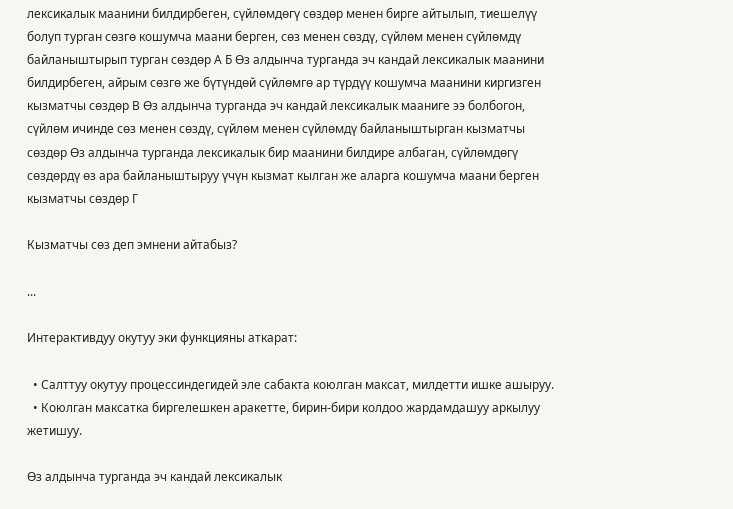лексикалык маанини билдирбеген, сүйлөмдөгү сөздөр менен бирге айтылып, тиешелүү болуп турган сөзгө кошумча маани берген, сөз менен сөздү, сүйлөм менен сүйлөмдү байланыштырып турган сөздөр А Б Өз алдынча турганда эч кандай лексикалык маанини билдирбеген, айрым сөзгө же бүтүндөй сүйлөмгө ар түрдүү кошумча маанини киргизген кызматчы сөздөр В Өз алдынча турганда эч кандай лексикалык мааниге ээ болбогон, сүйлөм ичинде сөз менен сөздү, сүйлөм менен сүйлөмдү байланыштырган кызматчы сөздөр Өз алдынча турганда лексикалык бир маанини билдире албаган, сүйлөмдөгү сөздөрдү өз ара байланыштыруу үчүн кызмат кылган же аларга кошумча маани берген кызматчы сөздөр Г

Кызматчы сөз деп эмнени айтабыз?

...

Интерактивдуу окутуу эки функцияны аткарат:

  • Салттуу окутуу процессиндегидей эле сабакта коюлган максат, милдетти ишке ашыруу.
  • Коюлган максатка биргелешкен аракетте, бирин-бири колдоо жардамдашуу аркылуу жетишуу.

Өз алдынча турганда эч кандай лексикалык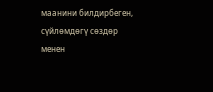маанини билдирбеген, сүйлөмдөгү сөздөр менен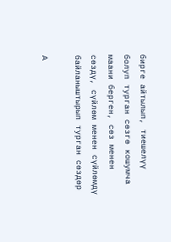бирге айтылып, тиешелүү болуп турган сөзгө кошумча маани берген, сөз менен сөздү, сүйлөм менен сүйлөмдү байланыштырып турган сөздөр

А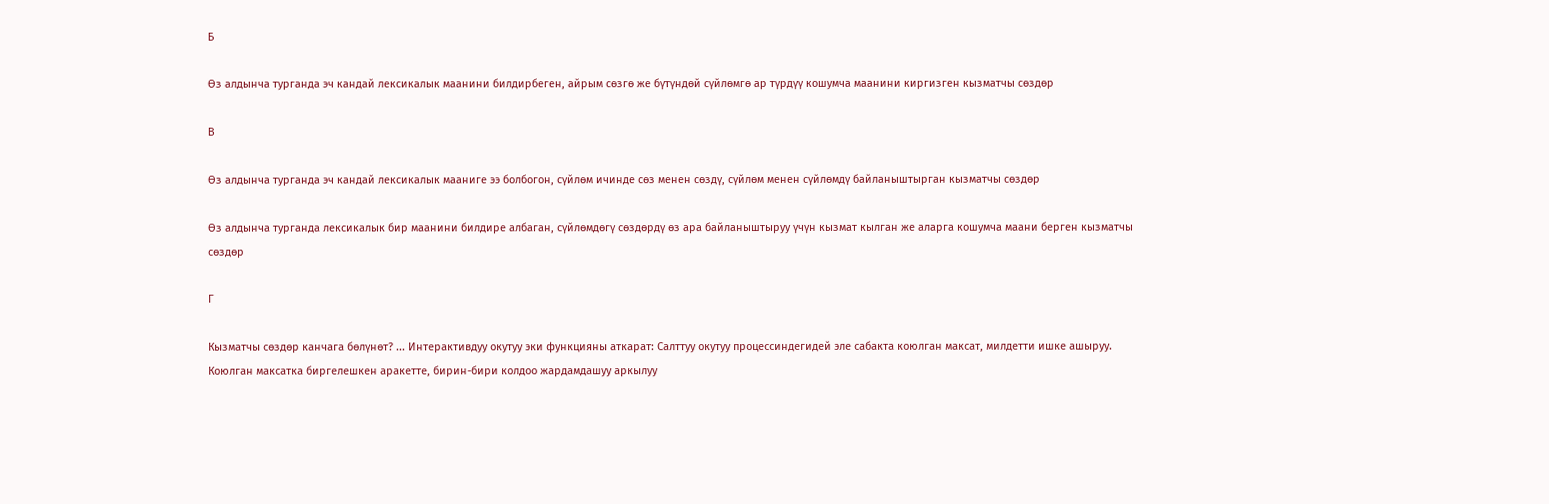Б

Өз алдынча турганда эч кандай лексикалык маанини билдирбеген, айрым сөзгө же бүтүндөй сүйлөмгө ар түрдүү кошумча маанини киргизген кызматчы сөздөр

В

Өз алдынча турганда эч кандай лексикалык мааниге ээ болбогон, сүйлөм ичинде сөз менен сөздү, сүйлөм менен сүйлөмдү байланыштырган кызматчы сөздөр

Өз алдынча турганда лексикалык бир маанини билдире албаган, сүйлөмдөгү сөздөрдү өз ара байланыштыруу үчүн кызмат кылган же аларга кошумча маани берген кызматчы сөздөр

Г

Кызматчы сөздөр канчага бөлүнөт? ... Интерактивдуу окутуу эки функцияны аткарат: Салттуу окутуу процессиндегидей эле сабакта коюлган максат, милдетти ишке ашыруу. Коюлган максатка биргелешкен аракетте, бирин-бири колдоо жардамдашуу аркылуу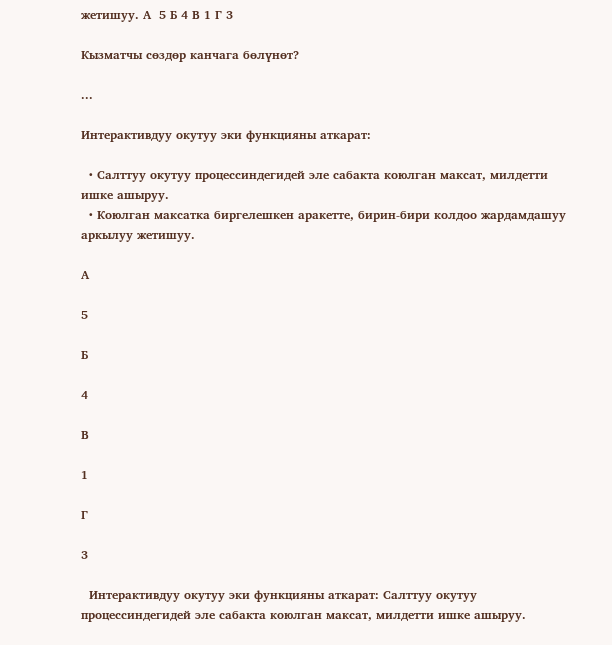жетишуу. А  5 Б 4 В 1 Г 3

Кызматчы сөздөр канчага бөлүнөт?

...

Интерактивдуу окутуу эки функцияны аткарат:

  • Салттуу окутуу процессиндегидей эле сабакта коюлган максат, милдетти ишке ашыруу.
  • Коюлган максатка биргелешкен аракетте, бирин-бири колдоо жардамдашуу аркылуу жетишуу.

А

5

Б

4

В

1

Г

3

  Интерактивдуу окутуу эки функцияны аткарат: Салттуу окутуу процессиндегидей эле сабакта коюлган максат, милдетти ишке ашыруу.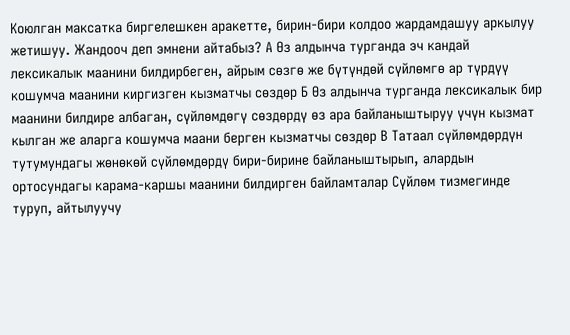Коюлган максатка биргелешкен аракетте, бирин-бири колдоо жардамдашуу аркылуу жетишуу. Жандооч деп эмнени айтабыз? А Өз алдынча турганда эч кандай лексикалык маанини билдирбеген, айрым сөзгө же бүтүндөй сүйлөмгө ар түрдүү кошумча маанини киргизген кызматчы сөздөр Б Өз алдынча турганда лексикалык бир маанини билдире албаган, сүйлөмдөгү сөздөрдү өз ара байланыштыруу үчүн кызмат кылган же аларга кошумча маани берген кызматчы сөздөр В Татаал сүйлөмдөрдүн тутумундагы жөнөкөй сүйлөмдөрдү бири-бирине байланыштырып, алардын ортосундагы карама-каршы маанини билдирген байламталар Сүйлөм тизмегинде туруп, айтылуучу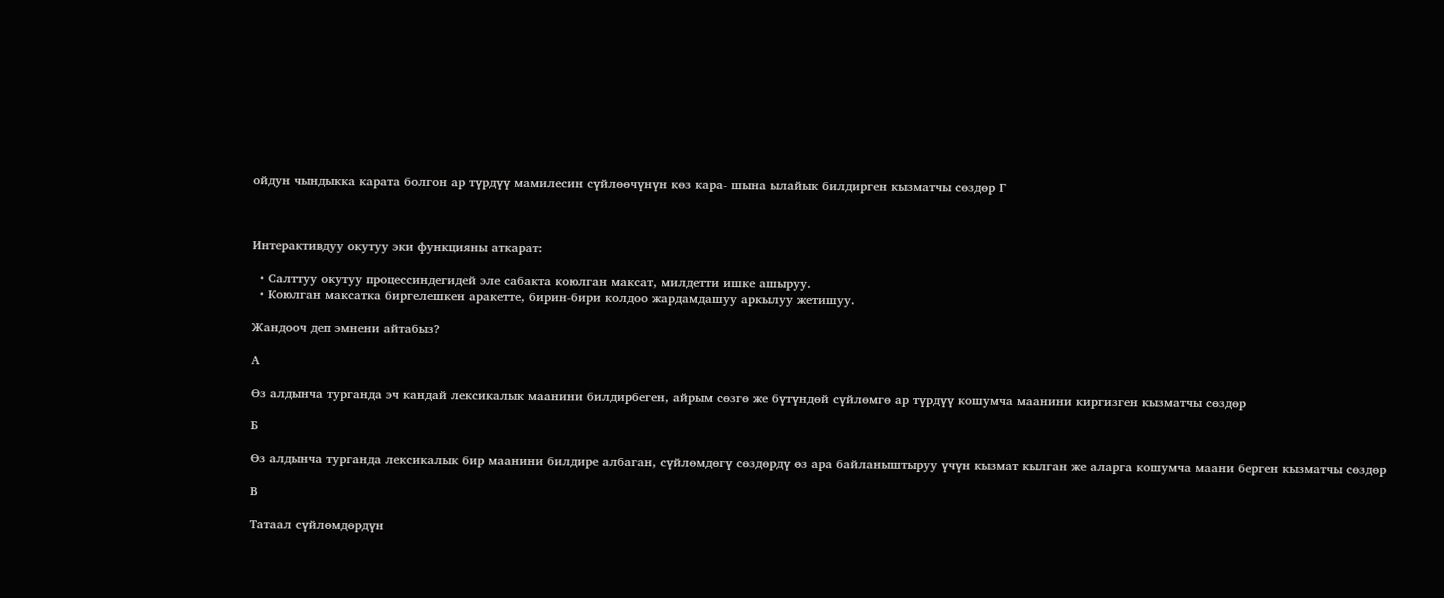ойдун чындыкка карата болгон ар түрдүү мамилесин сүйлөөчүнүн көз кара- шына ылайык билдирген кызматчы сөздөр Г



Интерактивдуу окутуу эки функцияны аткарат:

  • Салттуу окутуу процессиндегидей эле сабакта коюлган максат, милдетти ишке ашыруу.
  • Коюлган максатка биргелешкен аракетте, бирин-бири колдоо жардамдашуу аркылуу жетишуу.

Жандооч деп эмнени айтабыз?

А

Өз алдынча турганда эч кандай лексикалык маанини билдирбеген, айрым сөзгө же бүтүндөй сүйлөмгө ар түрдүү кошумча маанини киргизген кызматчы сөздөр

Б

Өз алдынча турганда лексикалык бир маанини билдире албаган, сүйлөмдөгү сөздөрдү өз ара байланыштыруу үчүн кызмат кылган же аларга кошумча маани берген кызматчы сөздөр

В

Татаал сүйлөмдөрдүн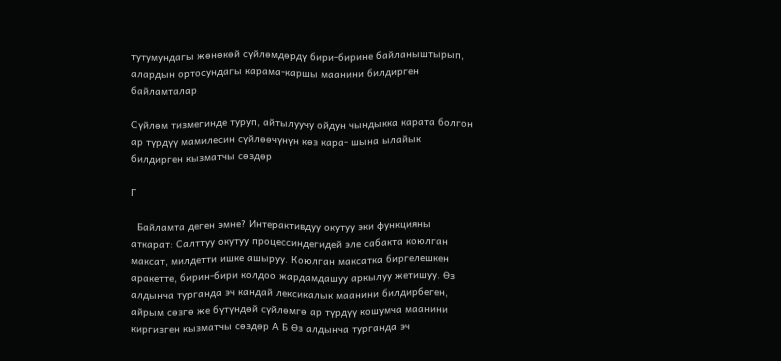тутумундагы жөнөкөй сүйлөмдөрдү бири-бирине байланыштырып, алардын ортосундагы карама-каршы маанини билдирген байламталар

Сүйлөм тизмегинде туруп, айтылуучу ойдун чындыкка карата болгон ар түрдүү мамилесин сүйлөөчүнүн көз кара- шына ылайык билдирген кызматчы сөздөр

Г

  Байламта деген эмне? Интерактивдуу окутуу эки функцияны аткарат: Салттуу окутуу процессиндегидей эле сабакта коюлган максат, милдетти ишке ашыруу. Коюлган максатка биргелешкен аракетте, бирин-бири колдоо жардамдашуу аркылуу жетишуу. Өз алдынча турганда эч кандай лексикалык маанини билдирбеген, айрым сөзгө же бүтүндөй сүйлөмгө ар түрдүү кошумча маанини киргизген кызматчы сөздөр А Б Өз алдынча турганда эч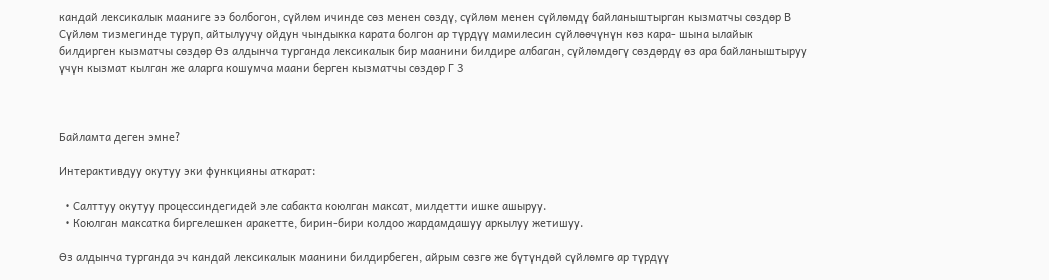кандай лексикалык мааниге ээ болбогон, сүйлөм ичинде сөз менен сөздү, сүйлөм менен сүйлөмдү байланыштырган кызматчы сөздөр В Сүйлөм тизмегинде туруп, айтылуучу ойдун чындыкка карата болгон ар түрдүү мамилесин сүйлөөчүнүн көз кара- шына ылайык билдирген кызматчы сөздөр Өз алдынча турганда лексикалык бир маанини билдире албаган, сүйлөмдөгү сөздөрдү өз ара байланыштыруу үчүн кызмат кылган же аларга кошумча маани берген кызматчы сөздөр Г 3



Байламта деген эмне?

Интерактивдуу окутуу эки функцияны аткарат:

  • Салттуу окутуу процессиндегидей эле сабакта коюлган максат, милдетти ишке ашыруу.
  • Коюлган максатка биргелешкен аракетте, бирин-бири колдоо жардамдашуу аркылуу жетишуу.

Өз алдынча турганда эч кандай лексикалык маанини билдирбеген, айрым сөзгө же бүтүндөй сүйлөмгө ар түрдүү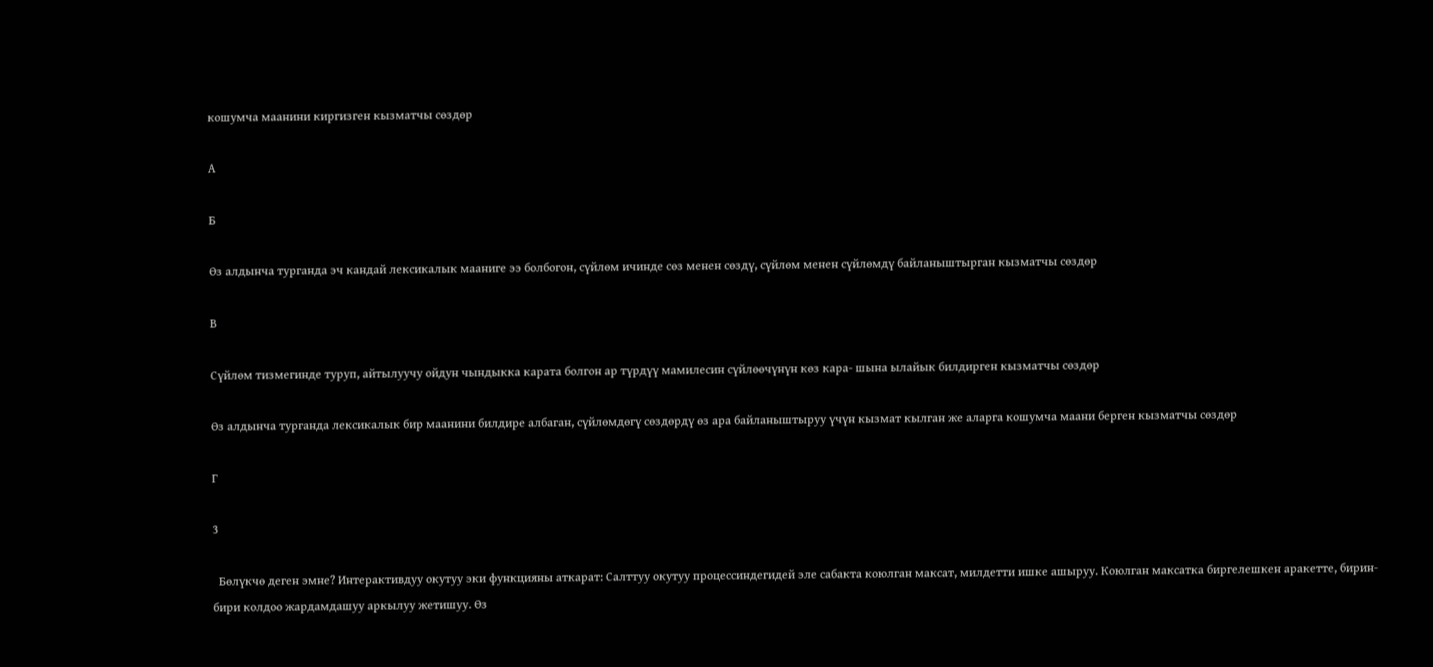кошумча маанини киргизген кызматчы сөздөр

А

Б

Өз алдынча турганда эч кандай лексикалык мааниге ээ болбогон, сүйлөм ичинде сөз менен сөздү, сүйлөм менен сүйлөмдү байланыштырган кызматчы сөздөр

В

Сүйлөм тизмегинде туруп, айтылуучу ойдун чындыкка карата болгон ар түрдүү мамилесин сүйлөөчүнүн көз кара- шына ылайык билдирген кызматчы сөздөр

Өз алдынча турганда лексикалык бир маанини билдире албаган, сүйлөмдөгү сөздөрдү өз ара байланыштыруу үчүн кызмат кылган же аларга кошумча маани берген кызматчы сөздөр

Г

3

  Бөлүкчө деген эмне? Интерактивдуу окутуу эки функцияны аткарат: Салттуу окутуу процессиндегидей эле сабакта коюлган максат, милдетти ишке ашыруу. Коюлган максатка биргелешкен аракетте, бирин-бири колдоо жардамдашуу аркылуу жетишуу. Өз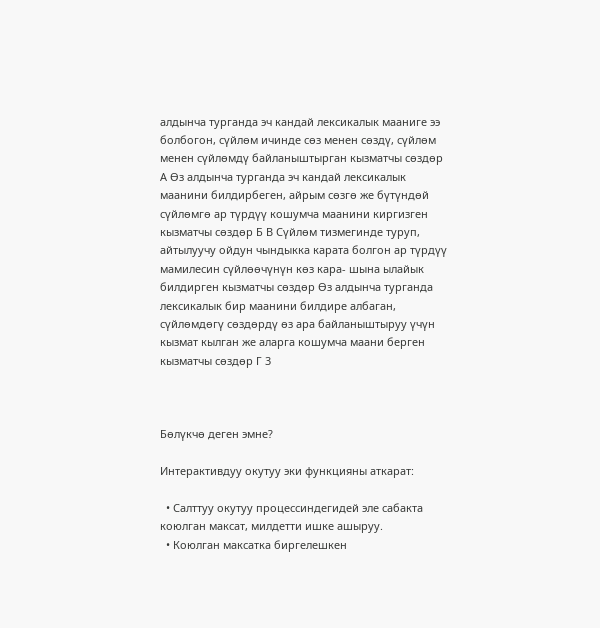алдынча турганда эч кандай лексикалык мааниге ээ болбогон, сүйлөм ичинде сөз менен сөздү, сүйлөм менен сүйлөмдү байланыштырган кызматчы сөздөр А Өз алдынча турганда эч кандай лексикалык маанини билдирбеген, айрым сөзгө же бүтүндөй сүйлөмгө ар түрдүү кошумча маанини киргизген кызматчы сөздөр Б В Сүйлөм тизмегинде туруп, айтылуучу ойдун чындыкка карата болгон ар түрдүү мамилесин сүйлөөчүнүн көз кара- шына ылайык билдирген кызматчы сөздөр Өз алдынча турганда лексикалык бир маанини билдире албаган, сүйлөмдөгү сөздөрдү өз ара байланыштыруу үчүн кызмат кылган же аларга кошумча маани берген кызматчы сөздөр Г 3



Бөлүкчө деген эмне?

Интерактивдуу окутуу эки функцияны аткарат:

  • Салттуу окутуу процессиндегидей эле сабакта коюлган максат, милдетти ишке ашыруу.
  • Коюлган максатка биргелешкен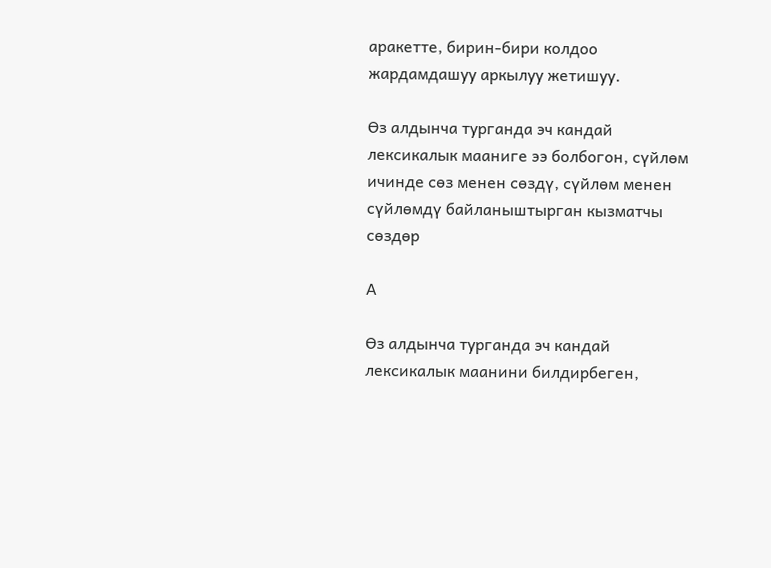аракетте, бирин-бири колдоо жардамдашуу аркылуу жетишуу.

Өз алдынча турганда эч кандай лексикалык мааниге ээ болбогон, сүйлөм ичинде сөз менен сөздү, сүйлөм менен сүйлөмдү байланыштырган кызматчы сөздөр

А

Өз алдынча турганда эч кандай лексикалык маанини билдирбеген,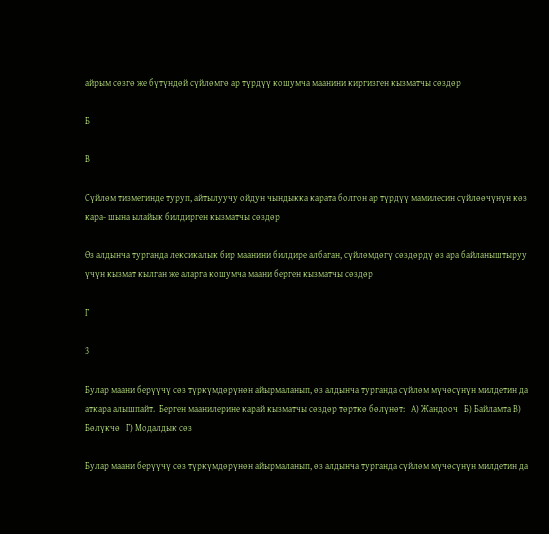айрым сөзгө же бүтүндөй сүйлөмгө ар түрдүү кошумча маанини киргизген кызматчы сөздөр

Б

В

Сүйлөм тизмегинде туруп, айтылуучу ойдун чындыкка карата болгон ар түрдүү мамилесин сүйлөөчүнүн көз кара- шына ылайык билдирген кызматчы сөздөр

Өз алдынча турганда лексикалык бир маанини билдире албаган, сүйлөмдөгү сөздөрдү өз ара байланыштыруу үчүн кызмат кылган же аларга кошумча маани берген кызматчы сөздөр

Г

3

Булар маани берүүчү сөз түркүмдөрүнөн айырмаланып, өз алдынча турганда сүйлөм мүчөсүнүн милдетин да аткара алышпайт.  Берген маанилерине карай кызматчы сөздөр төрткө бөлүнөт:   А) Жандооч   Б) Байламта В) Бөлүкчө   Г) Модалдык сөз

Булар маани берүүчү сөз түркүмдөрүнөн айырмаланып, өз алдынча турганда сүйлөм мүчөсүнүн милдетин да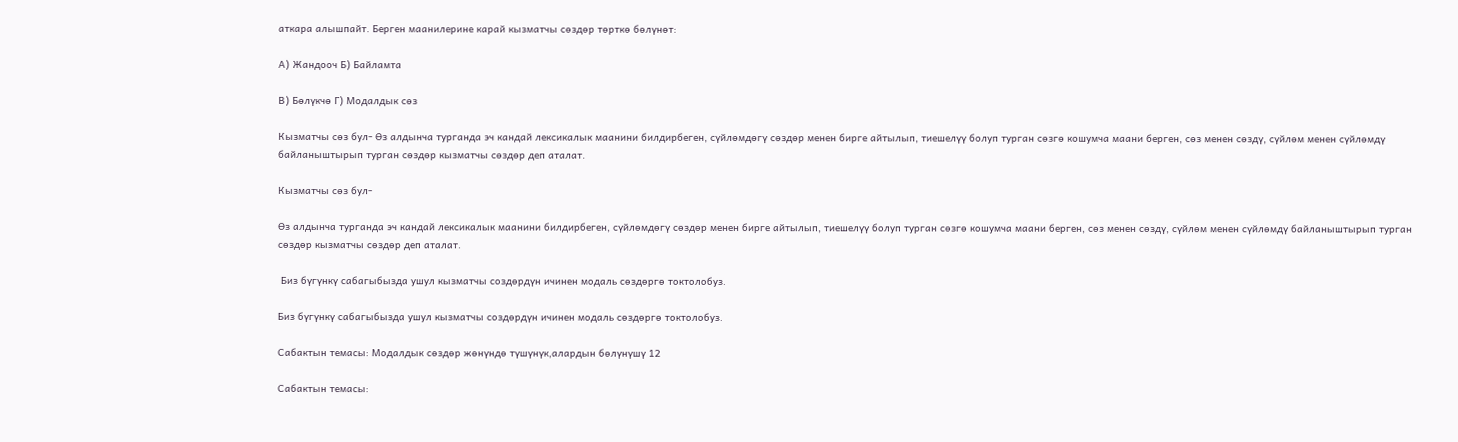аткара алышпайт. Берген маанилерине карай кызматчы сөздөр төрткө бөлүнөт:

А) Жандооч Б) Байламта

В) Бөлүкчө Г) Модалдык сөз

Кызматчы сөз бул- Өз алдынча турганда эч кандай лексикалык маанини билдирбеген, сүйлөмдөгү сөздөр менен бирге айтылып, тиешелүү болуп турган сөзгө кошумча маани берген, сөз менен сөздү, сүйлөм менен сүйлөмдү байланыштырып турган сөздөр кызматчы сөздөр деп аталат.

Кызматчы сөз бул-

Өз алдынча турганда эч кандай лексикалык маанини билдирбеген, сүйлөмдөгү сөздөр менен бирге айтылып, тиешелүү болуп турган сөзгө кошумча маани берген, сөз менен сөздү, сүйлөм менен сүйлөмдү байланыштырып турган сөздөр кызматчы сөздөр деп аталат.

 Биз бүгүнкү сабагыбызда ушул кызматчы создөрдүн ичинен модаль сөздөргө токтолобуз.

Биз бүгүнкү сабагыбызда ушул кызматчы создөрдүн ичинен модаль сөздөргө токтолобуз.

Сабактын темасы: Модалдык сөздөр жөнүндө түшүнүк,алардын бөлүнүшү 12

Сабактын темасы: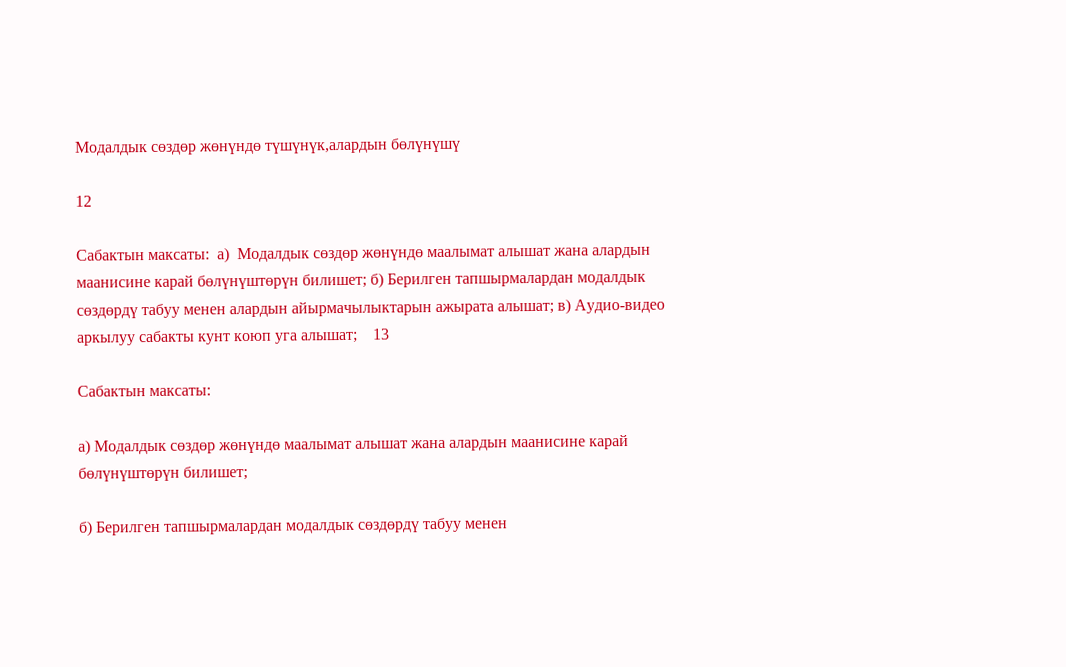Модалдык сөздөр жөнүндө түшүнүк,алардын бөлүнүшү

12

Сабактын максаты:  а)  Модалдык сөздөр жөнүндө маалымат алышат жана алардын маанисине карай бөлүнүштөрүн билишет; б) Берилген тапшырмалардан модалдык сөздөрдү табуу менен алардын айырмачылыктарын ажырата алышат; в) Аудио-видео аркылуу сабакты кунт коюп уга алышат;    13

Сабактын максаты:

а) Модалдык сөздөр жөнүндө маалымат алышат жана алардын маанисине карай бөлүнүштөрүн билишет;

б) Берилген тапшырмалардан модалдык сөздөрдү табуу менен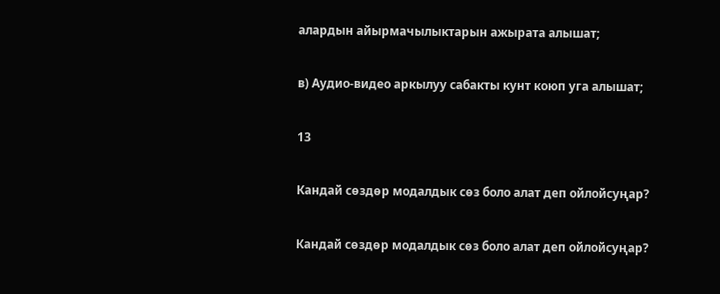алардын айырмачылыктарын ажырата алышат;

в) Аудио-видео аркылуу сабакты кунт коюп уга алышат;

13

Кандай сөздөр модалдык сөз боло алат деп ойлойсуңар?

Кандай сөздөр модалдык сөз боло алат деп ойлойсуңар?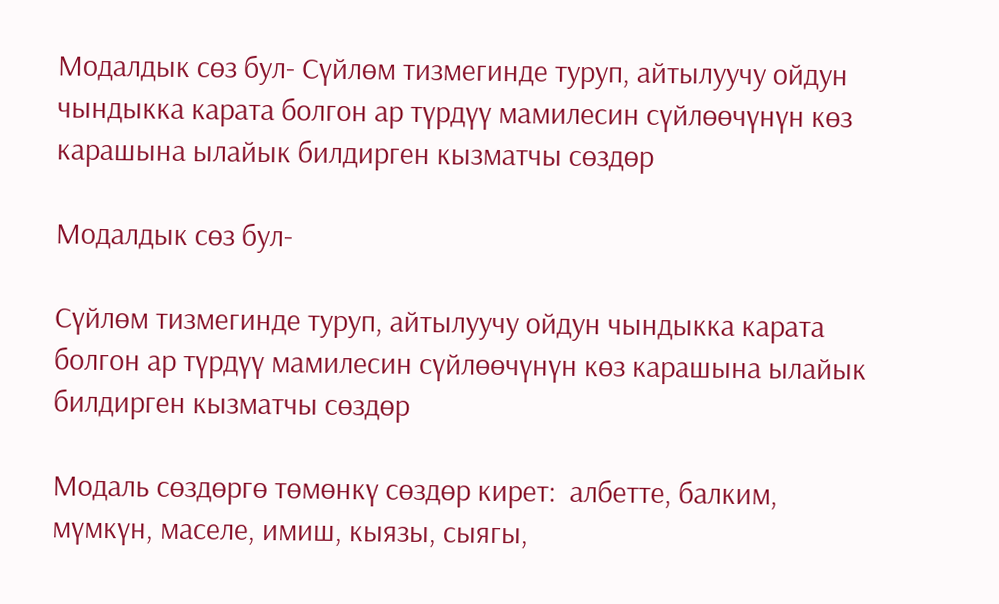Модалдык сөз бул- Сүйлөм тизмегинде туруп, айтылуучу ойдун чындыкка карата болгон ар түрдүү мамилесин сүйлөөчүнүн көз карашына ылайык билдирген кызматчы сөздөр

Модалдык сөз бул-

Сүйлөм тизмегинде туруп, айтылуучу ойдун чындыкка карата болгон ар түрдүү мамилесин сүйлөөчүнүн көз карашына ылайык билдирген кызматчы сөздөр

Модаль сөздөргө төмөнкү сөздөр кирет:  албетте, балким, мүмкүн, маселе, имиш, кыязы, сыягы,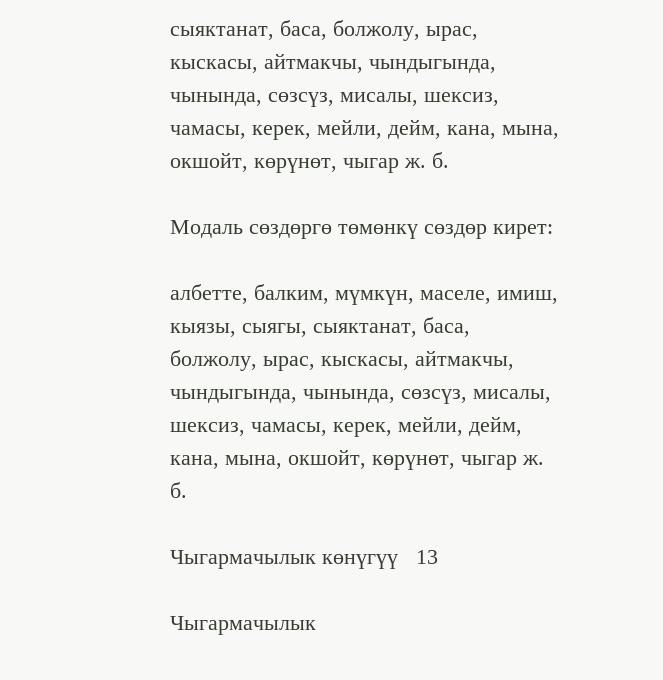сыяктанат, баса, болжолу, ырас, кыскасы, айтмакчы, чындыгында, чынында, сөзсүз, мисалы, шексиз, чамасы, керек, мейли, дейм, кана, мына, окшойт, көрүнөт, чыгар ж. б.

Модаль сөздөргө төмөнкү сөздөр кирет:

албетте, балким, мүмкүн, маселе, имиш, кыязы, сыягы, сыяктанат, баса, болжолу, ырас, кыскасы, айтмакчы, чындыгында, чынында, сөзсүз, мисалы, шексиз, чамасы, керек, мейли, дейм, кана, мына, окшойт, көрүнөт, чыгар ж. б.

Чыгармачылык көнүгүү   13

Чыгармачылык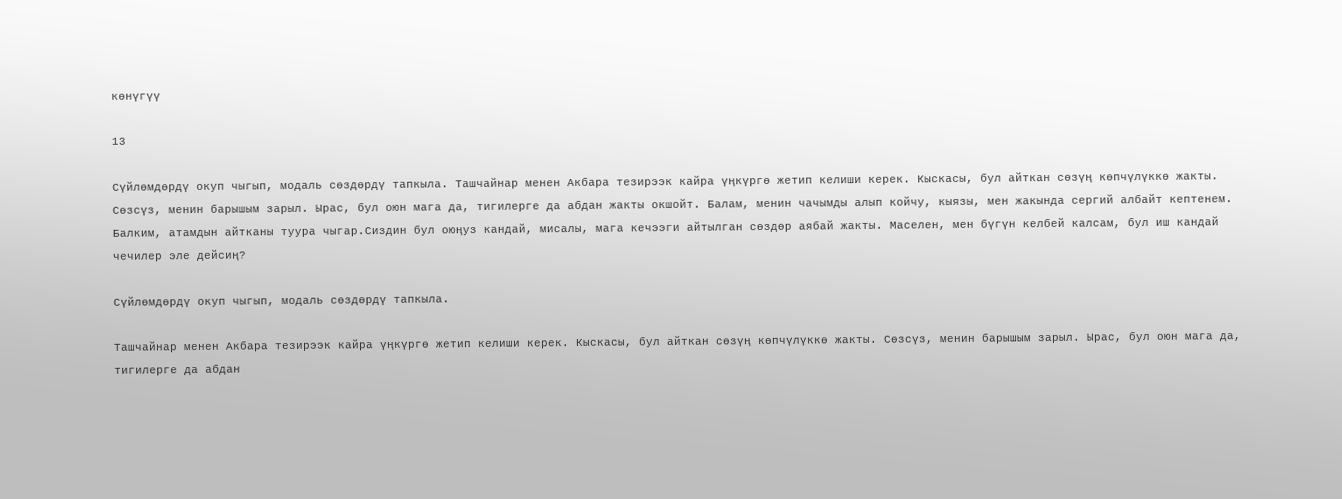көнүгүү

13

Сүйлөмдөрдү окуп чыгып, модаль сөздөрдү тапкыла. Ташчайнар менен Акбара тезирээк кайра үңкүргө жетип келиши керек. Кыскасы, бул айткан сөзүң көпчүлүккө жакты. Сөзсүз, менин барышым зарыл. Ырас, бул оюн мага да, тигилерге да абдан жакты окшойт. Балам, менин чачымды алып койчу, кыязы, мен жакында сергий албайт кептенем. Балким, атамдын айтканы туура чыгар.Сиздин бул оюңуз кандай, мисалы, мага кечээги айтылган сөздөр аябай жакты. Маселен, мен бүгүн келбей калсам, бул иш кандай чечилер эле дейсиң?

Сүйлөмдөрдү окуп чыгып, модаль сөздөрдү тапкыла.

Ташчайнар менен Акбара тезирээк кайра үңкүргө жетип келиши керек. Кыскасы, бул айткан сөзүң көпчүлүккө жакты. Сөзсүз, менин барышым зарыл. Ырас, бул оюн мага да, тигилерге да абдан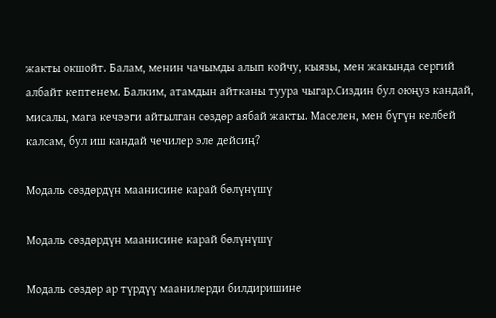жакты окшойт. Балам, менин чачымды алып койчу, кыязы, мен жакында сергий албайт кептенем. Балким, атамдын айтканы туура чыгар.Сиздин бул оюңуз кандай, мисалы, мага кечээги айтылган сөздөр аябай жакты. Маселен, мен бүгүн келбей калсам, бул иш кандай чечилер эле дейсиң?

Модаль сөздөрдүн маанисине карай бөлүнүшү

Модаль сөздөрдүн маанисине карай бөлүнүшү

Модаль сөздөр ар түрдүү маанилерди билдиришине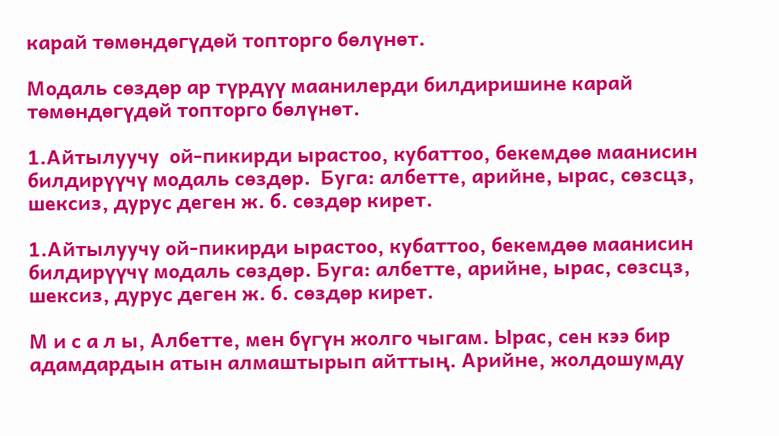карай төмөндөгүдөй топторго бөлүнөт.

Модаль сөздөр ар түрдүү маанилерди билдиришине карай төмөндөгүдөй топторго бөлүнөт.

1.Айтылуучу  ой-пикирди ырастоо, кубаттоо, бекемдөө маанисин билдирүүчү модаль сөздөр.  Буга: албетте, арийне, ырас, сөзсцз, шексиз, дурус деген ж. б. сөздөр кирет.

1.Айтылуучу ой-пикирди ырастоо, кубаттоо, бекемдөө маанисин билдирүүчү модаль сөздөр. Буга: албетте, арийне, ырас, сөзсцз, шексиз, дурус деген ж. б. сөздөр кирет.

М и с а л ы, Албетте, мен бүгүн жолго чыгам. Ырас, сен кээ бир адамдардын атын алмаштырып айттың. Арийне, жолдошумду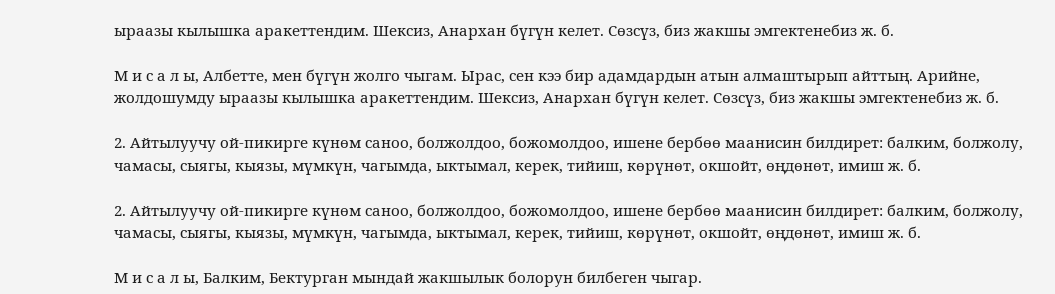ыраазы кылышка аракеттендим. Шексиз, Анархан бүгүн келет. Сөзсүз, биз жакшы эмгектенебиз ж. б.

М и с а л ы, Албетте, мен бүгүн жолго чыгам. Ырас, сен кээ бир адамдардын атын алмаштырып айттың. Арийне, жолдошумду ыраазы кылышка аракеттендим. Шексиз, Анархан бүгүн келет. Сөзсүз, биз жакшы эмгектенебиз ж. б.

2. Айтылуучу ой-пикирге күнөм саноо, болжолдоо, божомолдоо, ишене бербөө маанисин билдирет: балким, болжолу, чамасы, сыягы, кыязы, мүмкүн, чагымда, ыктымал, керек, тийиш, көрүнөт, окшойт, өңдөнөт, имиш ж. б.

2. Айтылуучу ой-пикирге күнөм саноо, болжолдоо, божомолдоо, ишене бербөө маанисин билдирет: балким, болжолу, чамасы, сыягы, кыязы, мүмкүн, чагымда, ыктымал, керек, тийиш, көрүнөт, окшойт, өңдөнөт, имиш ж. б.

М и с а л ы, Балким, Бектурган мындай жакшылык болорун билбеген чыгар.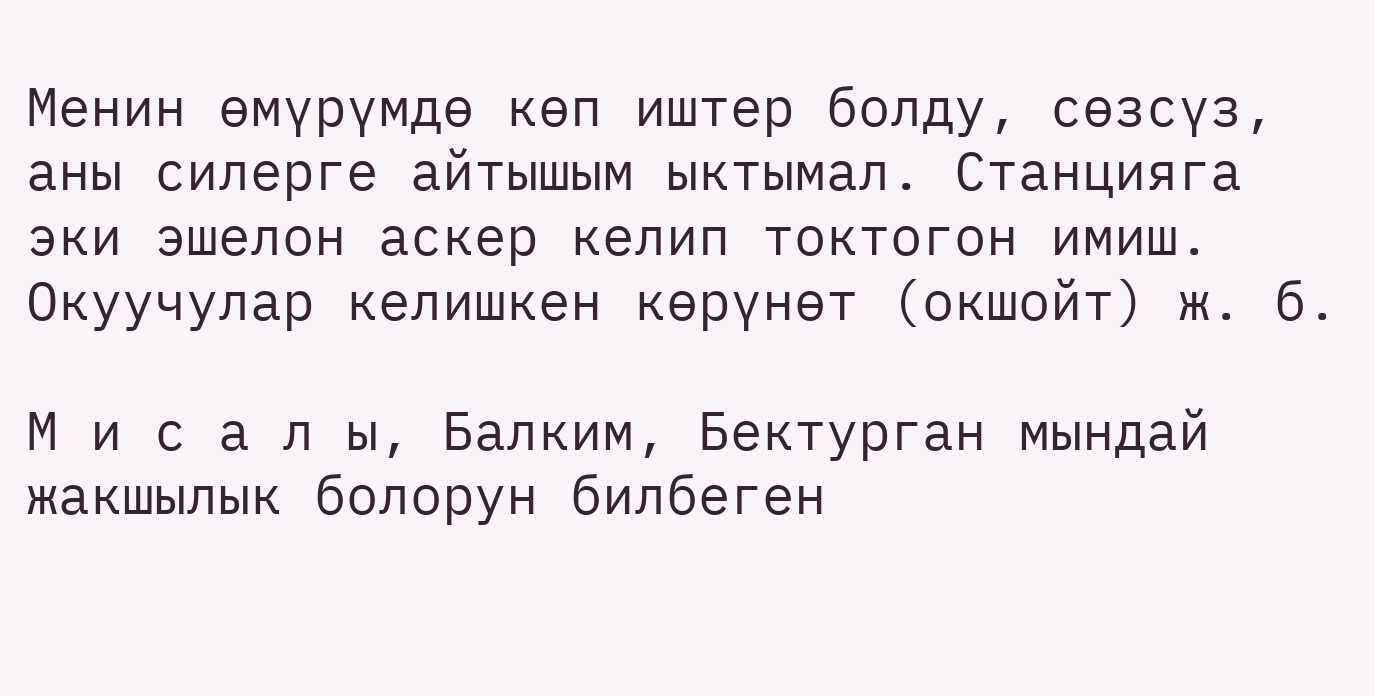Менин өмүрүмдө көп иштер болду, сөзсүз, аны силерге айтышым ыктымал. Станцияга эки эшелон аскер келип токтогон имиш. Окуучулар келишкен көрүнөт (окшойт) ж. б.

М и с а л ы, Балким, Бектурган мындай жакшылык болорун билбеген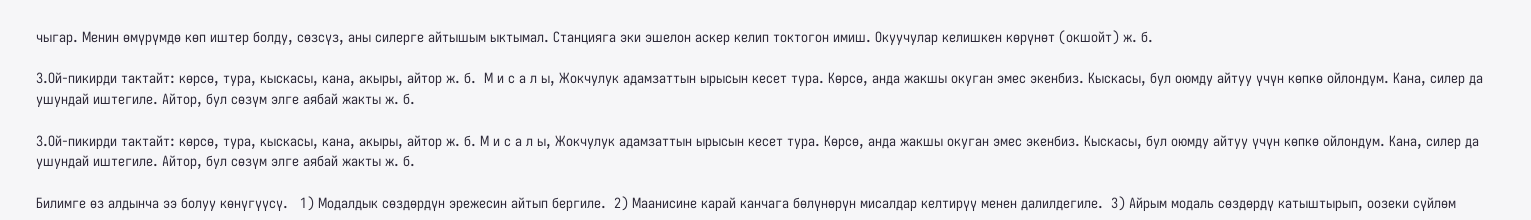чыгар. Менин өмүрүмдө көп иштер болду, сөзсүз, аны силерге айтышым ыктымал. Станцияга эки эшелон аскер келип токтогон имиш. Окуучулар келишкен көрүнөт (окшойт) ж. б.

3.Ой-пикирди тактайт: көрсө, тура, кыскасы, кана, акыры, айтор ж. б.  М и с а л ы, Жокчулук адамзаттын ырысын кесет тура. Көрсө, анда жакшы окуган эмес экенбиз. Кыскасы, бул оюмду айтуу үчүн көпкө ойлондум. Кана, силер да ушундай иштегиле. Айтор, бул сөзүм элге аябай жакты ж. б.

3.Ой-пикирди тактайт: көрсө, тура, кыскасы, кана, акыры, айтор ж. б. М и с а л ы, Жокчулук адамзаттын ырысын кесет тура. Көрсө, анда жакшы окуган эмес экенбиз. Кыскасы, бул оюмду айтуу үчүн көпкө ойлондум. Кана, силер да ушундай иштегиле. Айтор, бул сөзүм элге аябай жакты ж. б.

Билимге өз алдынча ээ болуу көнүгүүсү.   1) Модалдык сөздөрдүн эрежесин айтып бергиле.  2) Маанисине карай канчага бөлүнөрүн мисалдар келтирүү менен далилдегиле.  3) Айрым модаль сөздөрдү катыштырып, оозеки сүйлөм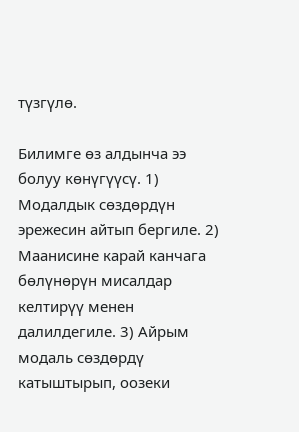түзгүлө.

Билимге өз алдынча ээ болуу көнүгүүсү. 1) Модалдык сөздөрдүн эрежесин айтып бергиле. 2) Маанисине карай канчага бөлүнөрүн мисалдар келтирүү менен далилдегиле. 3) Айрым модаль сөздөрдү катыштырып, оозеки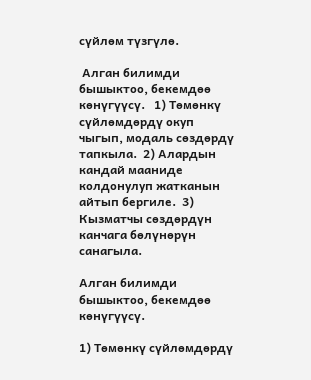сүйлөм түзгүлө.

 Алган билимди бышыктоо, бекемдөө көнүгүүсү.   1) Төмөнкү сүйлөмдөрдү окуп чыгып, модаль сөздөрдү тапкыла.  2) Алардын кандай мааниде колдонулуп жатканын айтып бергиле.  3) Кызматчы сөздөрдүн канчага бөлүнөрүн санагыла.

Алган билимди бышыктоо, бекемдөө көнүгүүсү.

1) Төмөнкү сүйлөмдөрдү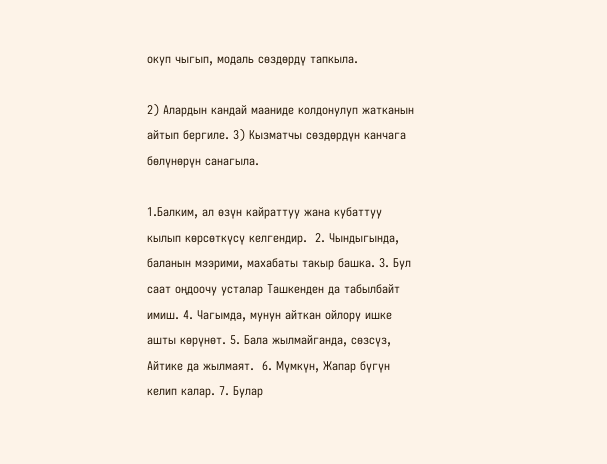окуп чыгып, модаль сөздөрдү тапкыла.

2) Алардын кандай мааниде колдонулуп жатканын айтып бергиле. 3) Кызматчы сөздөрдүн канчага бөлүнөрүн санагыла.

1.Балким, ал өзүн кайраттуу жана кубаттуу кылып көрсөткүсү келгендир.  2. Чындыгында, баланын мээрими, махабаты такыр башка. 3. Бул саат оңдоочу усталар Ташкенден да табылбайт имиш. 4. Чагымда, мунун айткан ойлору ишке ашты көрүнөт. 5. Бала жылмайганда, сөзсүз, Айтике да жылмаят.  6. Мүмкүн, Жапар бүгүн келип калар. 7. Булар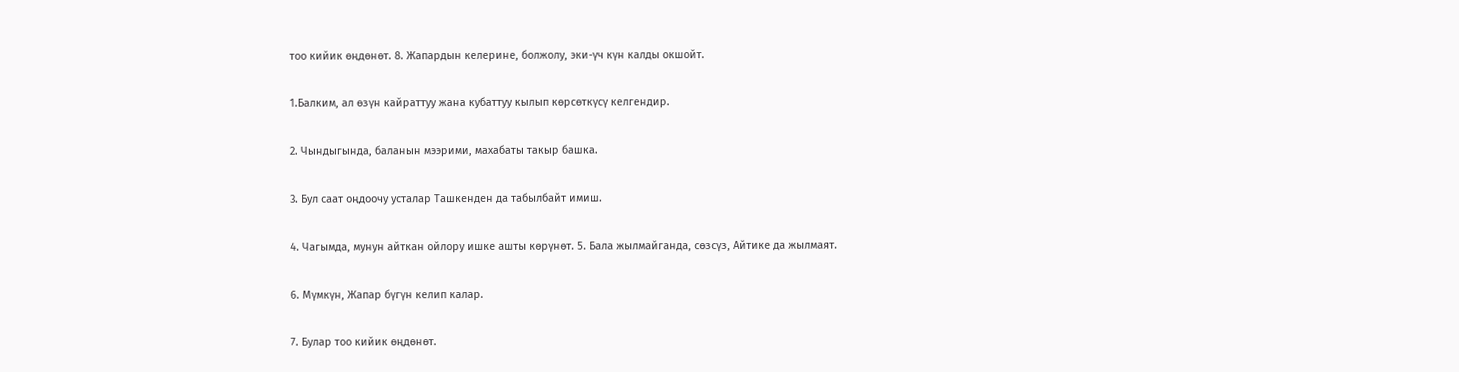тоо кийик өңдөнөт. 8. Жапардын келерине, болжолу, эки-үч күн калды окшойт.

1.Балким, ал өзүн кайраттуу жана кубаттуу кылып көрсөткүсү келгендир.

2. Чындыгында, баланын мээрими, махабаты такыр башка.

3. Бул саат оңдоочу усталар Ташкенден да табылбайт имиш.

4. Чагымда, мунун айткан ойлору ишке ашты көрүнөт. 5. Бала жылмайганда, сөзсүз, Айтике да жылмаят.

6. Мүмкүн, Жапар бүгүн келип калар.

7. Булар тоо кийик өңдөнөт.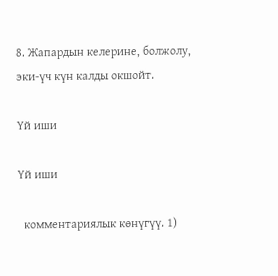8. Жапардын келерине, болжолу, эки-үч күн калды окшойт.

Үй иши

Үй иши

  комментариялык көнүгүү. 1)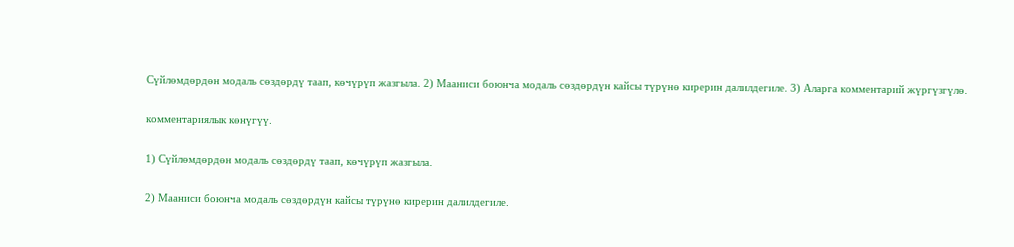Сүйлөмдөрдөн модаль сөздөрдү таап, көчүрүп жазгыла. 2) Мааниси боюнча модаль сөздөрдүн кайсы түрүнө кирерин далилдегиле. 3) Аларга комментарий жүргүзгүлө.

комментариялык көнүгүү.

1) Сүйлөмдөрдөн модаль сөздөрдү таап, көчүрүп жазгыла.

2) Мааниси боюнча модаль сөздөрдүн кайсы түрүнө кирерин далилдегиле.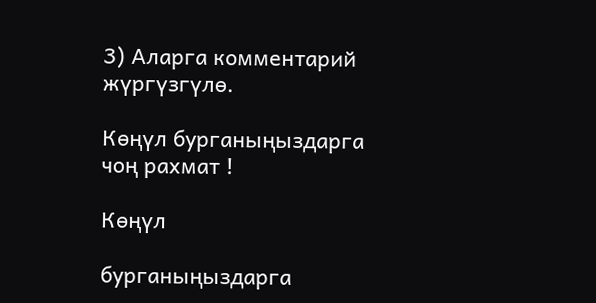3) Аларга комментарий жүргүзгүлө.

Көңүл бурганыңыздарга чоң рахмат !

Көңүл

бурганыңыздарга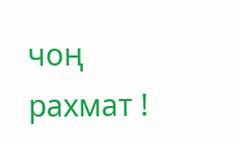чоң рахмат !